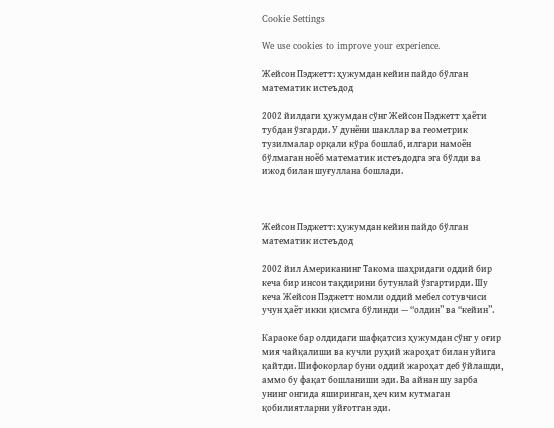Cookie Settings

We use cookies to improve your experience.

Жейсон Пэджетт: ҳужумдан кейин пайдо бўлган математик истеъдод

2002 йилдаги ҳужумдан сўнг Жейсон Пэджетт ҳаёти тубдан ўзгарди. У дунёни шакллар ва геометрик тузилмалар орқали кўра бошлаб, илгари намоён бўлмаган ноёб математик истеъдодга эга бўлди ва ижод билан шуғуллана бошлади.



Жейсон Пэджетт: ҳужумдан кейин пайдо бўлган математик истеъдод

2002 йил Американинг Taкома шаҳридаги оддий бир кеча бир инсон тақдирини бутунлай ўзгартирди. Шу кеча Жейсон Пэджетт номли оддий мебел сотувчиси учун ҳаёт икки қисмга бўлинди — “олдин” ва “кейин”.

Караоке бар олдидаги шафқатсиз ҳужумдан сўнг у оғир мия чайқалиши ва кучли руҳий жароҳат билан уйига қайтди. Шифокорлар буни оддий жароҳат деб ўйлашди, аммо бу фақат бошланиши эди. Ва айнан шу зарба унинг онгида яширинган, ҳеч ким кутмаган қобилиятларни уйғотган эди.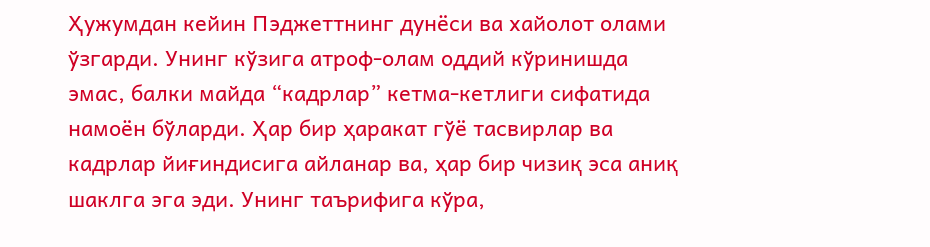Ҳужумдан кейин Пэджеттнинг дунёси ва хайолот олами  ўзгарди. Унинг кўзига атроф-олам оддий кўринишда эмас, балки майда “кадрлар” кетма-кетлиги сифатида намоён бўларди. Ҳар бир ҳаракат гўё тасвирлар ва кадрлар йиғиндисига айланар ва, ҳар бир чизиқ эса аниқ шаклга эга эди. Унинг таърифига кўра,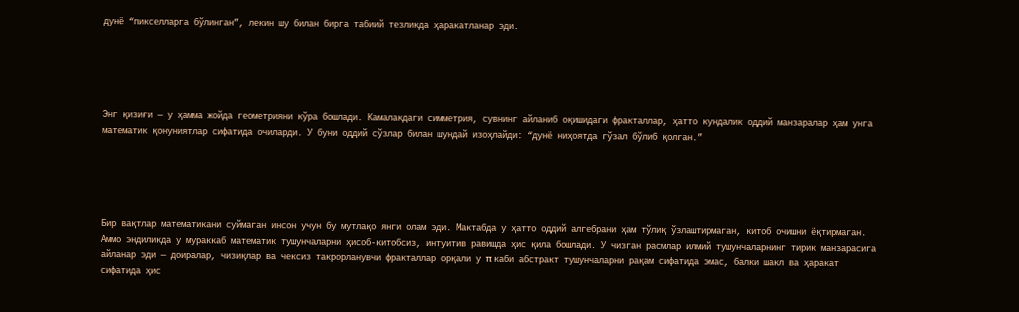дунё “пикселларга бўлинган”, лекин шу билан бирга табиий тезликда ҳаракатланар эди.





Энг қизиғи — у ҳамма жойда геометрияни кўра бошлади. Камалакдаги симметрия, сувнинг айланиб оқишидаги фракталлар, ҳатто кундалик оддий манзаралар ҳам унга математик қонуниятлар сифатида очиларди. У буни оддий сўзлар билан шундай изоҳлайди: “дунё ниҳоятда гўзал бўлиб қолган.”





Бир вақтлар математикани суймаган инсон учун бу мутлақо янги олам эди. Мактабда у ҳатто оддий алгебрани ҳам тўлиқ ўзлаштирмаган, китоб очишни ёқтирмаган. Аммо эндиликда у мураккаб математик тушунчаларни ҳисоб-китобсиз, интуитив равишда ҳис қила бошлади. У чизган расмлар илмий тушунчаларнинг тирик манзарасига айланар эди — доиралар, чизиқлар ва чексиз такрорланувчи фракталлар орқали у π каби абстракт тушунчаларни рақам сифатида эмас, балки шакл ва ҳаракат сифатида ҳис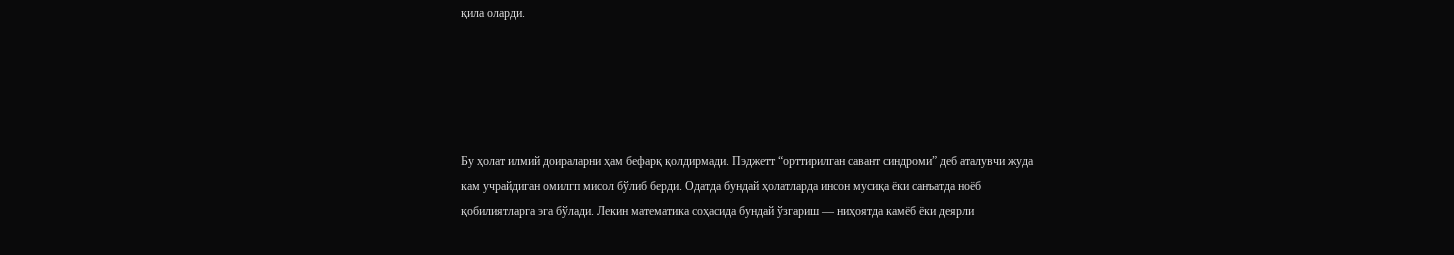қила оларди.





Бу ҳолат илмий доираларни ҳам бефарқ қолдирмади. Пэджетт “орттирилган савант синдроми” деб аталувчи жуда кам учрайдиган омилгп мисол бўлиб берди. Одатда бундай ҳолатларда инсон мусиқа ёки санъатда ноёб қобилиятларга эга бўлади. Лекин математика соҳасида бундай ўзгариш — ниҳоятда камёб ёки деярли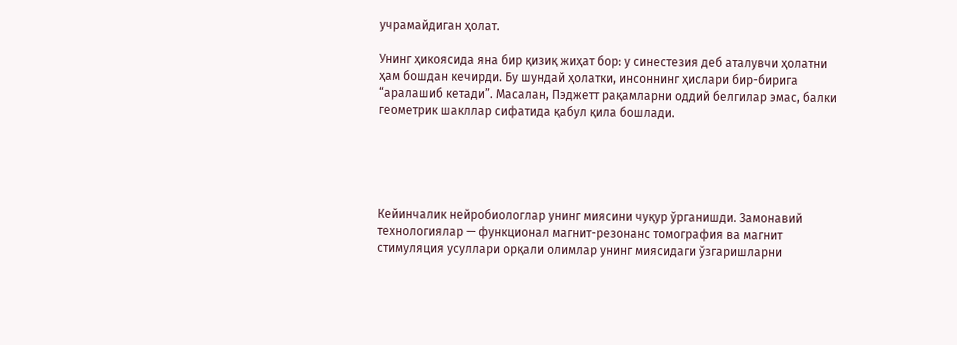учрамайдиган ҳолат.

Унинг ҳикоясида яна бир қизиқ жиҳат бор: у синестезия деб аталувчи ҳолатни ҳам бошдан кечирди. Бу шундай ҳолатки, инсоннинг ҳислари бир-бирига “аралашиб кетади”. Масалан, Пэджетт рақамларни оддий белгилар эмас, балки геометрик шакллар сифатида қабул қила бошлади.





Кейинчалик нейробиологлар унинг миясини чуқур ўрганишди. Замонавий технологиялар — функционал магнит-резонанс томография ва магнит стимуляция усуллари орқали олимлар унинг миясидаги ўзгаришларни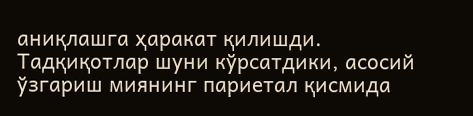аниқлашга ҳаракат қилишди. Тадқиқотлар шуни кўрсатдики, асосий ўзгариш миянинг париетал қисмида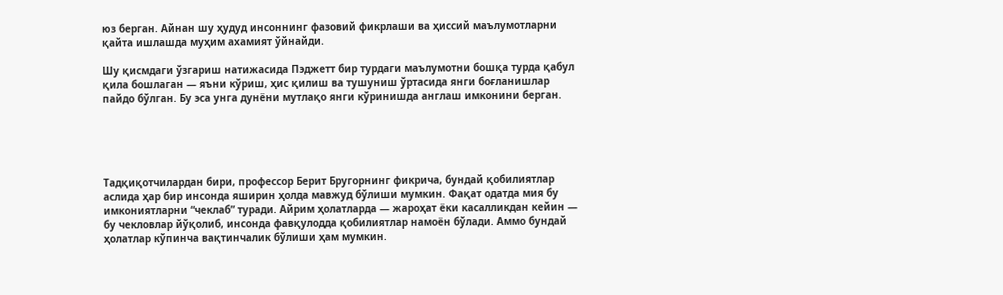юз берган. Айнан шу ҳудуд инсоннинг фазовий фикрлаши ва ҳиссий маълумотларни қайта ишлашда муҳим ахамият ўйнайди.

Шу қисмдаги ўзгариш натижасида Пэджетт бир турдаги маълумотни бошқа турда қабул қила бошлаган — яъни кўриш, ҳис қилиш ва тушуниш ўртасида янги боғланишлар пайдо бўлган. Бу эса унга дунёни мутлақо янги кўринишда англаш имконини берган.





Тадқиқотчилардан бири, профессор Берит Бругорнинг фикрича, бундай қобилиятлар аслида ҳар бир инсонда яширин ҳолда мавжуд бўлиши мумкин. Фақат одатда мия бу имкониятларни “чеклаб” туради. Айрим ҳолатларда — жароҳат ёки касалликдан кейин — бу чекловлар йўқолиб, инсонда фавқулодда қобилиятлар намоён бўлади. Аммо бундай ҳолатлар кўпинча вақтинчалик бўлиши ҳам мумкин.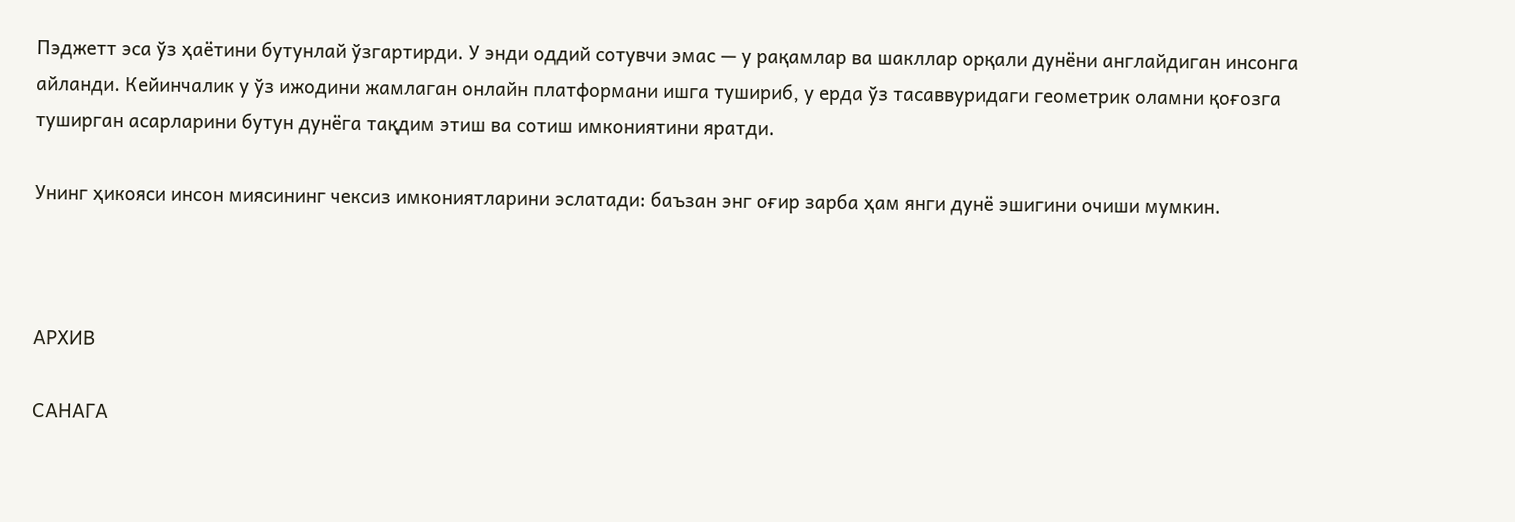Пэджетт эса ўз ҳаётини бутунлай ўзгартирди. У энди оддий сотувчи эмас — у рақамлар ва шакллар орқали дунёни англайдиган инсонга айланди. Кейинчалик у ўз ижодини жамлаган онлайн платформани ишга тушириб, у ерда ўз тасаввуридаги геометрик оламни қоғозга туширган асарларини бутун дунёга тақдим этиш ва сотиш имкониятини яратди.

Унинг ҳикояси инсон миясининг чексиз имкониятларини эслатади: баъзан энг оғир зарба ҳам янги дунё эшигини очиши мумкин.



АРХИВ

САНАГА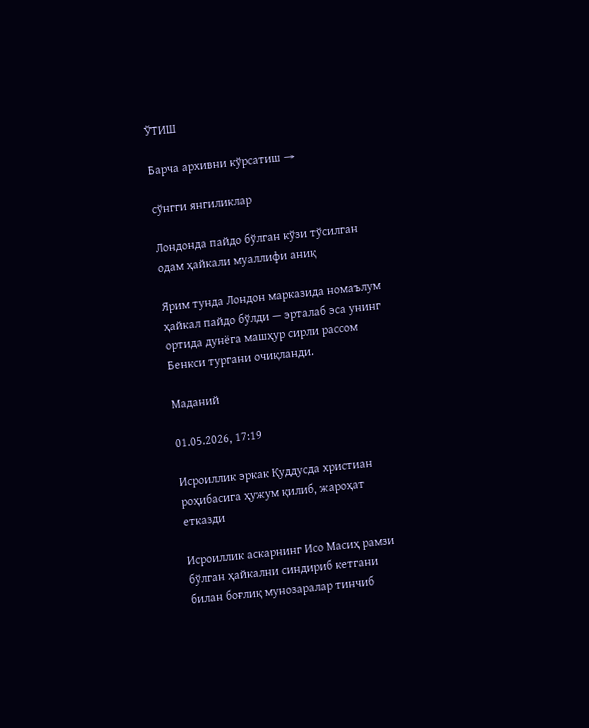ЎТИШ

Барча архивни кўрсатиш →

сўнгги янгиликлар

Лондонда пайдо бўлган кўзи тўсилган одам ҳайкали муаллифи аниқ

Ярим тунда Лондон марказида номаълум ҳайкал пайдо бўлди — эрталаб эса унинг ортида дунёга машҳур сирли рассом Бенкси тургани очиқланди.

Маданий

01.05.2026, 17:19

Исроиллик эркак Қуддусда христиан роҳибасига ҳужум қилиб, жароҳат етказди

Исроиллик аскарнинг Исо Масиҳ рамзи бўлган ҳайкални синдириб кетгани билан боғлиқ мунозаралар тинчиб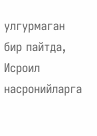улгурмаган бир пайтда, Исроил насронийларга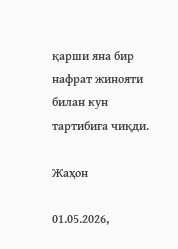қарши яна бир нафрат жинояти билан кун тартибига чиқди.

Жаҳон

01.05.2026,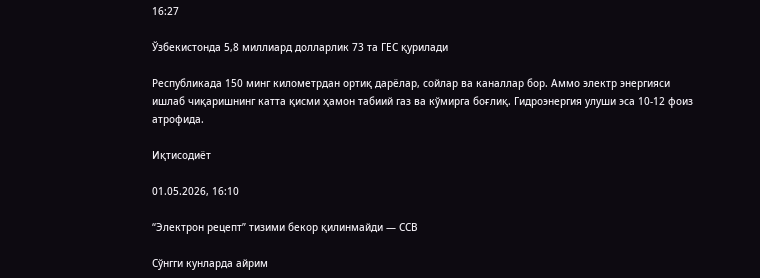16:27

Ўзбекистонда 5,8 миллиард долларлик 73 та ГЕС қурилади

Республикада 150 минг километрдан ортиқ дарёлар, сойлар ва каналлар бор. Аммо электр энергияси ишлаб чиқаришнинг катта қисми ҳамон табиий газ ва кўмирга боғлиқ. Гидроэнергия улуши эса 10-12 фоиз атрофида.

Иқтисодиёт

01.05.2026, 16:10

“Электрон рецепт” тизими бекор қилинмайди — ССВ

Сўнгги кунларда айрим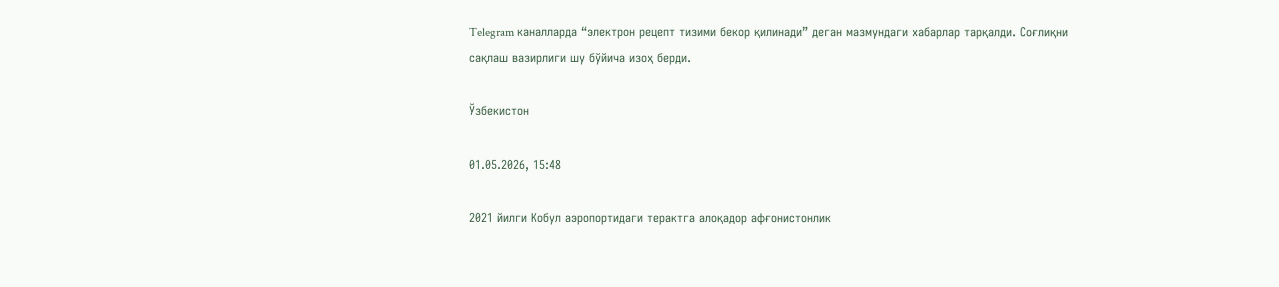Telegram каналларда “электрон рецепт тизими бекор қилинади” деган мазмундаги хабарлар тарқалди. Соғлиқни сақлаш вазирлиги шу бўйича изоҳ берди.

Ўзбекистон

01.05.2026, 15:48

2021 йилги Кобул аэропортидаги терактга алоқадор афғонистонлик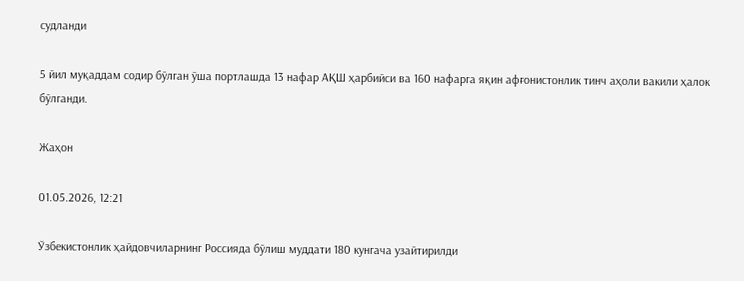судланди

5 йил муқаддам содир бўлган ўша портлашда 13 нафар АҚШ ҳарбийси ва 160 нафарга яқин афғонистонлик тинч аҳоли вакили ҳалок бўлганди.

Жаҳон

01.05.2026, 12:21

Ўзбекистонлик ҳайдовчиларнинг Россияда бўлиш муддати 180 кунгача узайтирилди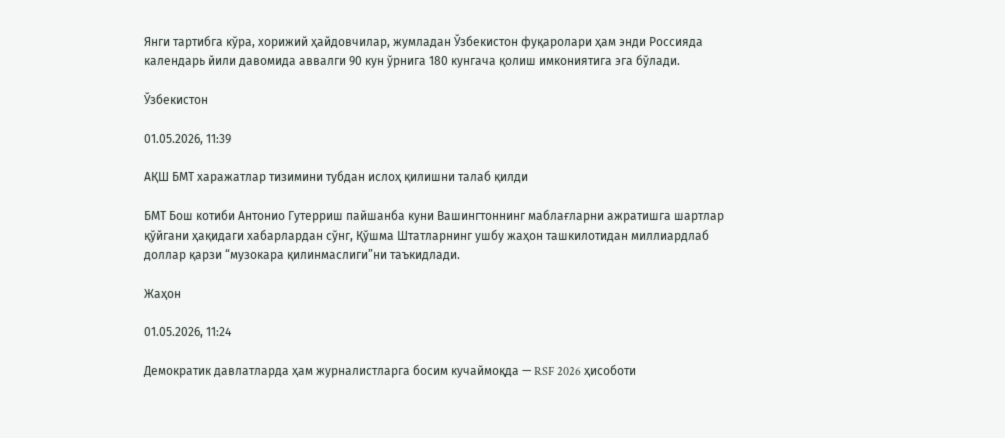Янги тартибга кўра, хорижий ҳайдовчилар, жумладан Ўзбекистон фуқаролари ҳам энди Россияда календарь йили давомида аввалги 90 кун ўрнига 180 кунгача қолиш имкониятига эга бўлади.

Ўзбекистон

01.05.2026, 11:39

АҚШ БМТ харажатлар тизимини тубдан ислоҳ қилишни талаб қилди

БМТ Бош котиби Антонио Гутерриш пайшанба куни Вашингтоннинг маблағларни ажратишга шартлар қўйгани ҳақидаги хабарлардан сўнг, Қўшма Штатларнинг ушбу жаҳон ташкилотидан миллиардлаб доллар қарзи “музокара қилинмаслиги”ни таъкидлади.

Жаҳон

01.05.2026, 11:24

Демократик давлатларда ҳам журналистларга босим кучаймоқда — RSF 2026 ҳисоботи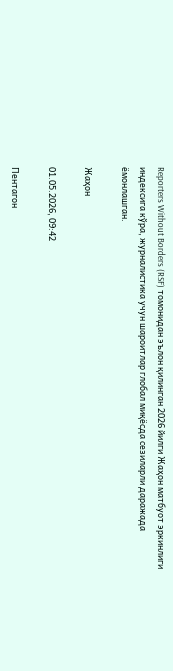Reporters Without Borders (RSF) томонидан эълон қилинган 2026 йилги Жаҳон матбуот эркинлиги индексига кўра, журналистика учун шароитлар глобал миқёсда сезиларли даражада ёмонлашган.

Жаҳон

01.05.2026, 09:42

Пентагон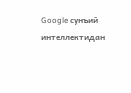Google сунъий интеллектидан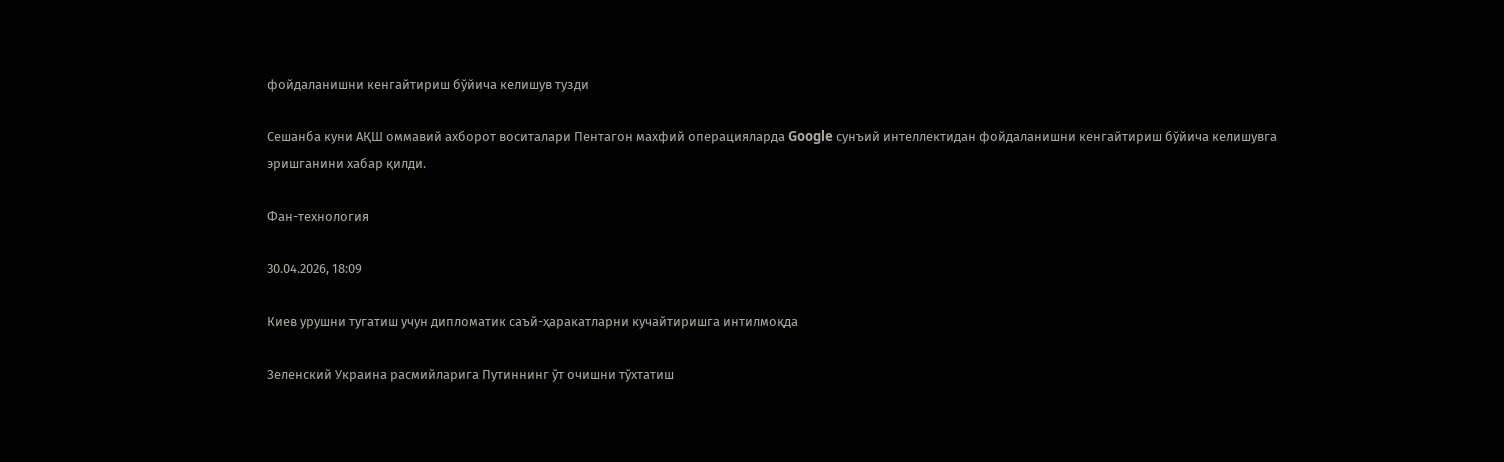фойдаланишни кенгайтириш бўйича келишув тузди

Сешанба куни АҚШ оммавий ахборот воситалари Пентагон махфий операцияларда Google сунъий интеллектидан фойдаланишни кенгайтириш бўйича келишувга эришганини хабар қилди.

Фан-технология

30.04.2026, 18:09

Киев урушни тугатиш учун дипломатик саъй-ҳаракатларни кучайтиришга интилмоқда

Зеленский Украина расмийларига Путиннинг ўт очишни тўхтатиш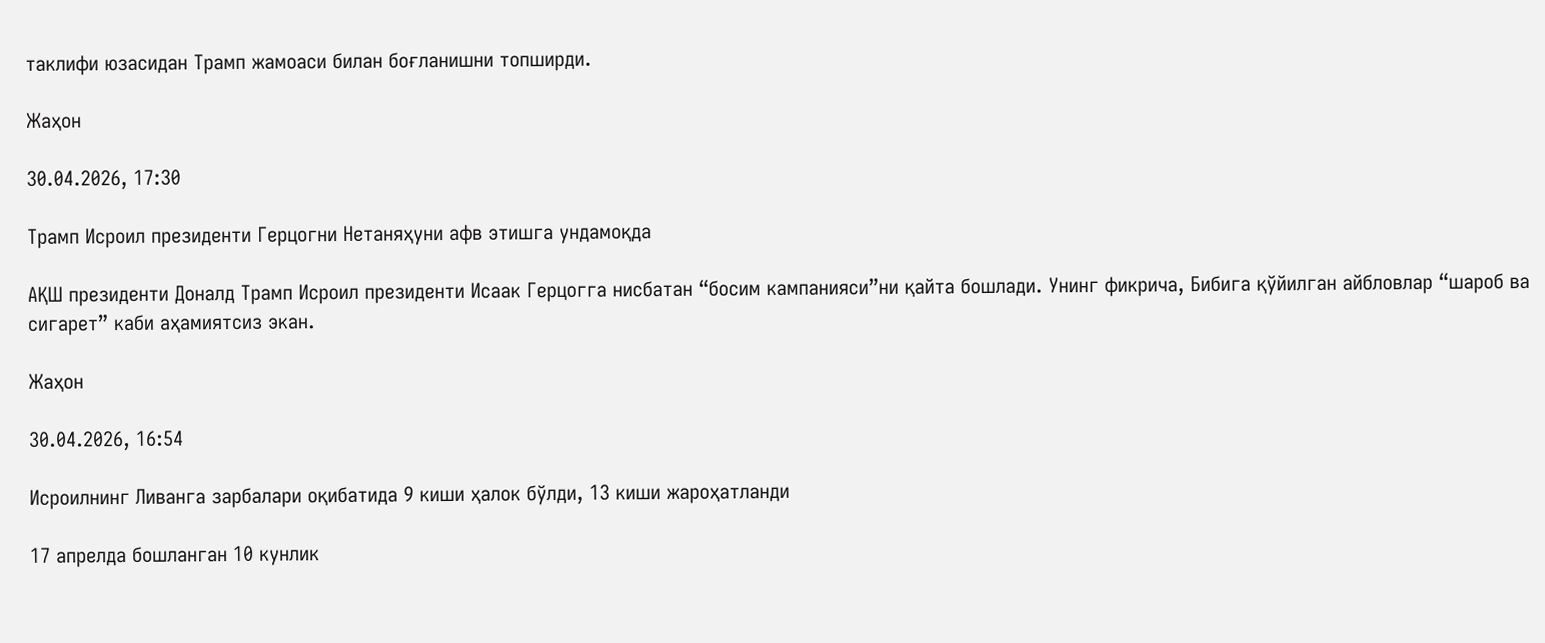таклифи юзасидан Трамп жамоаси билан боғланишни топширди.

Жаҳон

30.04.2026, 17:30

Трамп Исроил президенти Герцогни Нетаняҳуни афв этишга ундамоқда

АҚШ президенти Доналд Трамп Исроил президенти Исаак Герцогга нисбатан “босим кампанияси”ни қайта бошлади. Унинг фикрича, Бибига қўйилган айбловлар “шароб ва сигарет” каби аҳамиятсиз экан.

Жаҳон

30.04.2026, 16:54

Исроилнинг Ливанга зарбалари оқибатида 9 киши ҳалок бўлди, 13 киши жароҳатланди

17 апрелда бошланган 10 кунлик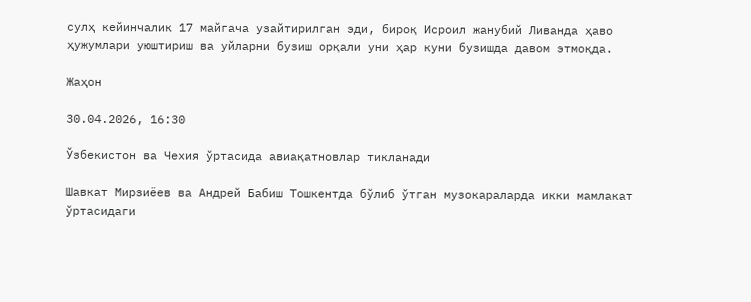сулҳ кейинчалик 17 майгача узайтирилган эди, бироқ Исроил жанубий Ливанда ҳаво ҳужумлари уюштириш ва уйларни бузиш орқали уни ҳар куни бузишда давом этмоқда.

Жаҳон

30.04.2026, 16:30

Ўзбекистон ва Чехия ўртасида авиақатновлар тикланади

Шавкат Мирзиёев ва Андрей Бабиш Тошкентда бўлиб ўтган музокараларда икки мамлакат ўртасидаги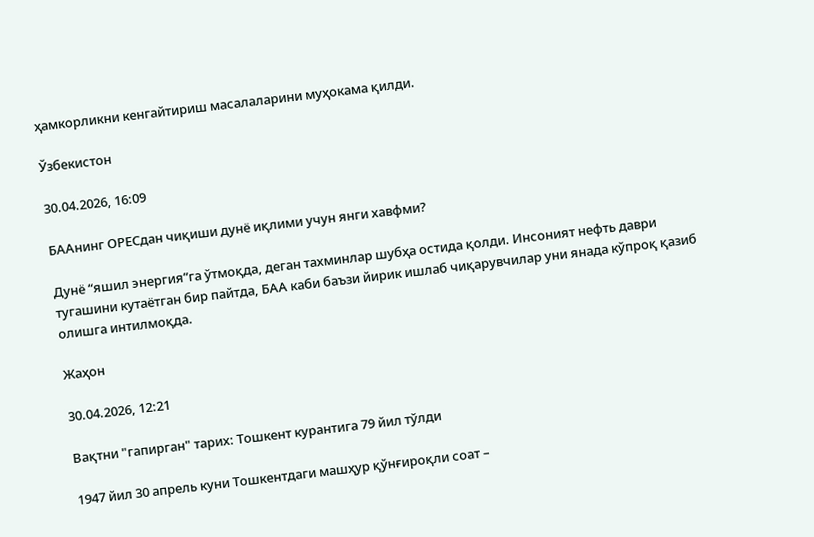ҳамкорликни кенгайтириш масалаларини муҳокама қилди.

Ўзбекистон

30.04.2026, 16:09

БААнинг ОPЕCдан чиқиши дунё иқлими учун янги хавфми?

Дунё “яшил энергия”га ўтмоқда, деган тахминлар шубҳа остида қолди. Инсоният нефть даври тугашини кутаётган бир пайтда, БАА каби баъзи йирик ишлаб чиқарувчилар уни янада кўпроқ қазиб олишга интилмоқда.

Жаҳон

30.04.2026, 12:21

Вақтни "гапирган" тарих: Тошкент курантига 79 йил тўлди

1947 йил 30 апрель куни Тошкентдаги машҳур қўнғироқли соат –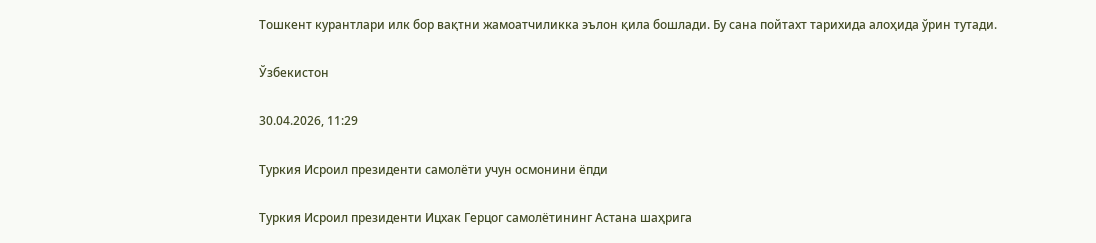Тошкент курантлари илк бор вақтни жамоатчиликка эълон қила бошлади. Бу сана пойтахт тарихида алоҳида ўрин тутади.

Ўзбекистон

30.04.2026, 11:29

Туркия Исроил президенти самолёти учун осмонини ёпди

Туркия Исроил президенти Ицхак Герцог самолётининг Астана шаҳрига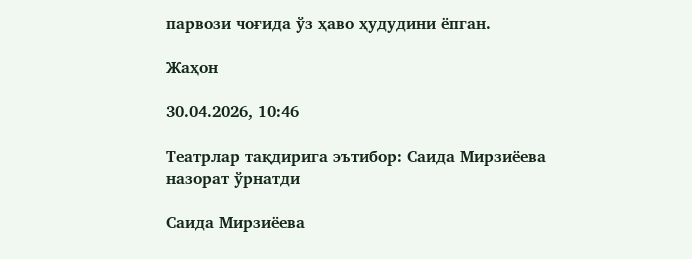парвози чоғида ўз ҳаво ҳудудини ёпган.

Жаҳон

30.04.2026, 10:46

Театрлар тақдирига эътибор: Саида Мирзиёева назорат ўрнатди

Саида Мирзиёева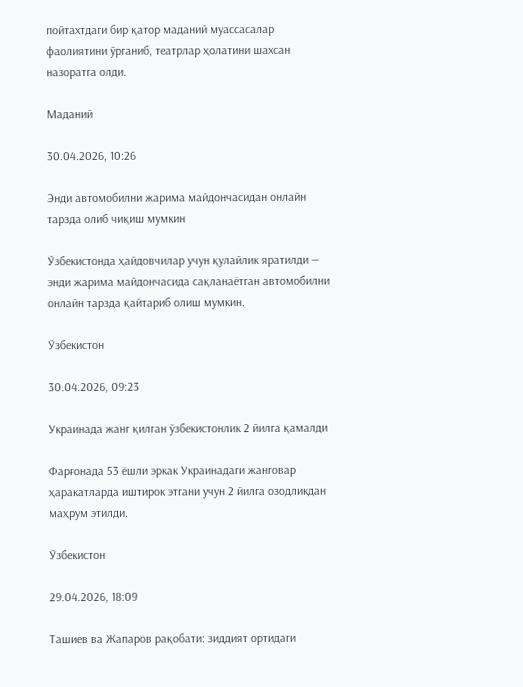пойтахтдаги бир қатор маданий муассасалар фаолиятини ўрганиб, театрлар ҳолатини шахсан назоратга олди.

Маданий

30.04.2026, 10:26

Энди автомобилни жарима майдончасидан онлайн тарзда олиб чиқиш мумкин

Ўзбекистонда ҳайдовчилар учун қулайлик яратилди — энди жарима майдончасида сақланаётган автомобилни онлайн тарзда қайтариб олиш мумкин.

Ўзбекистон

30.04.2026, 09:23

Украинада жанг қилган ўзбекистонлик 2 йилга қамалди

Фарғонада 53 ёшли эркак Украинадаги жанговар ҳаракатларда иштирок этгани учун 2 йилга озодликдан маҳрум этилди.

Ўзбекистон

29.04.2026, 18:09

Ташиев ва Жапаров рақобати: зиддият ортидаги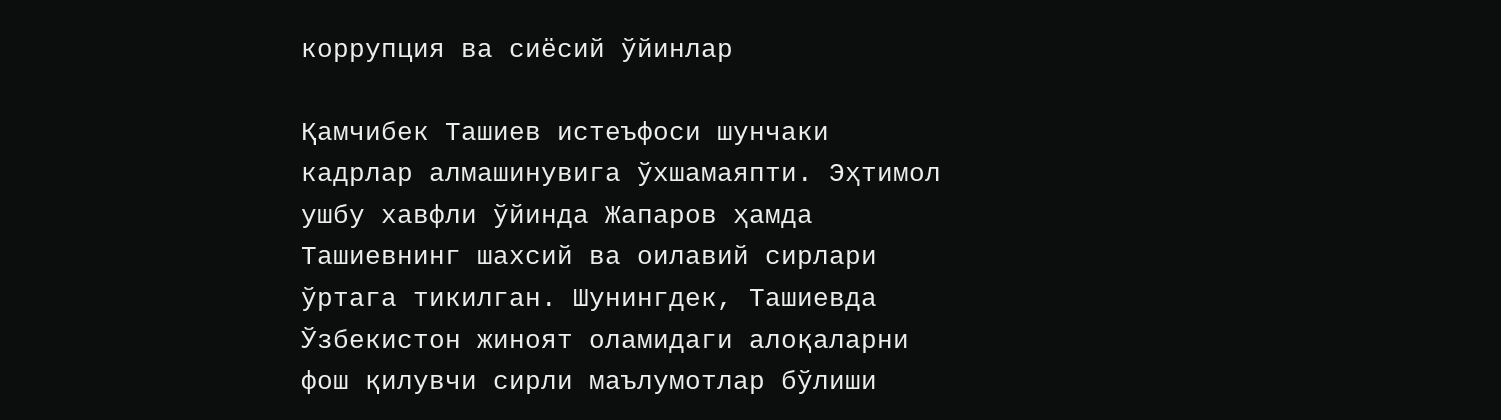коррупция ва сиёсий ўйинлар

Қамчибек Ташиев истеъфоси шунчаки кадрлар алмашинувига ўхшамаяпти. Эҳтимол ушбу хавфли ўйинда Жапаров ҳамда Ташиевнинг шахсий ва оилавий сирлари ўртага тикилган. Шунингдек, Ташиевда Ўзбекистон жиноят оламидаги алоқаларни фош қилувчи сирли маълумотлар бўлиши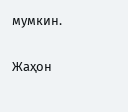мумкин.

Жаҳон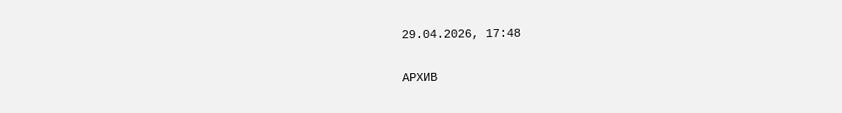29.04.2026, 17:48

АРХИВ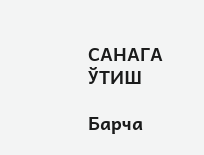САНАГА ЎТИШ

Барча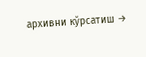архивни кўрсатиш →